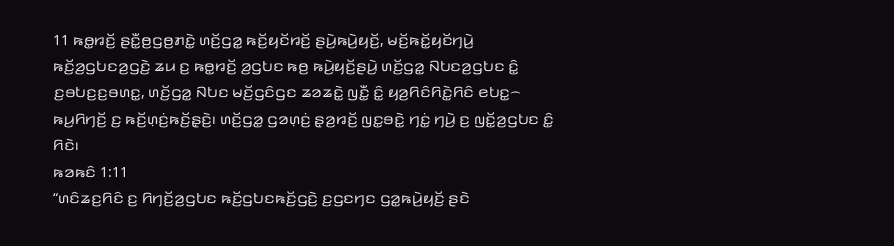11 ꤒꤥ꤭ꤙꤢꤩ꤬ ꤔꤢꤪ꤭ꤥ꤬ꤞꤥ꤬ꤊꤢꤧ꤭ ꤛꤢꤩ꤬ꤞꤤ꤭ ꤒꤢꤩ꤬ꤟꤢꤩꤙꤢꤩ꤬ ꤔꤣꤧ꤬ꤒꤣꤧ꤬ꤟꤢꤩ꤬, ꤗꤢꤩ꤬ꤒꤢꤩ꤭ꤟꤢꤩꤚꤣꤧ꤬ ꤒꤢꤩ꤬ꤤ꤬ꤞꤝꤢꤤ꤬ꤞꤢꤧ꤬ ꤘꤣ ꤢ꤬ ꤒꤥ꤭ꤙꤢꤩ꤬ ꤤ꤬ꤞꤝꤢ ꤒꤥ꤬ ꤒꤣꤧ꤬ꤟꤢꤩ꤬ꤔꤣꤧ꤬ ꤛꤢꤩ꤬ꤞꤤ꤭ ꤡꤝꤢꤤ꤬ꤞꤝꤢ ꤢꤨ꤭ ꤢ꤬ꤋꤝꤢ꤬ꤢ꤬ꤋꤛꤢ꤭, ꤛꤢꤩ꤬ꤞꤤ꤭ ꤡꤝꤢ ꤗꤢꤩ꤬ꤞꤢꤨꤞꤢ ꤘꤤꤘꤢꤧ꤭ ꤜꤢꤪ꤭ ꤢꤨ꤭ ꤟꤤ꤬ꤖꤢꤨꤖꤢꤧ꤭ꤖꤢꤨ ꤕꤝꤢ꤭꤮ ꤒꤣ꤬ꤖꤚꤢꤩ꤬ ꤢ꤬ ꤒꤢꤩ꤬ꤛ꤫ꤢꤦ꤬ꤒꤢꤩ꤬ꤔ꤫ꤢꤧ꤬꤯ ꤛꤢꤩ꤬ꤞꤤ꤭ ꤞꤤꤛ꤫ꤢꤦ꤬ ꤔ꤫ꤤ꤬ꤙꤢꤩ꤬ ꤜꤢ꤭ꤋꤢꤧ꤭ ꤚꤢꤦ꤭ ꤚꤣꤧ꤬ ꤢ꤬ ꤜꤢꤩ꤭ꤤ꤬ꤞꤝꤢ ꤢꤨ꤭ ꤖꤢꤧ꤯
ꤒꤤꤒꤢꤨ 1:11
“ꤛꤢꤨꤘꤢ꤬ꤖꤢꤨ ꤢ꤬ ꤖꤚꤢꤩ꤬ꤤ꤬ꤞꤝꤢ ꤒꤢꤩ꤬ꤞꤝꤢꤒꤢꤩ꤬ꤞꤢꤧ꤬ ꤢ꤬ꤞꤢꤚꤢ ꤞꤤ꤭ꤒꤣꤧ꤬ꤟꤢꤩ꤬ ꤔꤢꤧ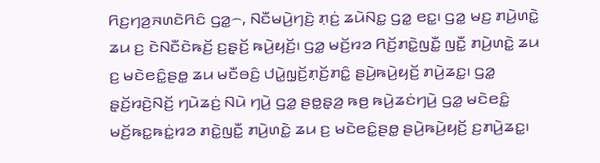ꤖꤢ꤬ꤚꤤ꤬ꤏꤛꤢꤧꤖꤢꤨ ꤞꤤ꤭꤮, ꤡꤢꤪꤗꤣꤧ꤬ꤚꤢꤧ꤬ ꤊ꤫ꤢꤦ꤬ ꤘꤣꤧꤡꤢ꤭ ꤞꤤ꤭ ꤕꤢ꤭꤯ ꤞꤤ꤭ ꤗꤢ꤬ ꤊꤣꤧ꤬ꤛꤢꤧ꤭ ꤘꤣ ꤢ꤬ ꤢꤧꤡꤢꤪꤢꤧꤒꤢꤩ꤬ ꤢ꤬ꤔ꤫ꤢꤩ꤬ ꤒꤣꤧ꤬ꤟꤢꤩ꤬꤯ ꤞꤤ꤭ ꤗꤢꤩ꤬ꤙꤤ ꤖꤢꤩ꤬ꤊꤢꤧ꤭ꤜꤢꤪ꤭ ꤜꤢꤪ꤭ ꤊꤣꤧ꤬ꤛꤢꤧ꤭ ꤘꤣ ꤢ꤬ ꤗꤢꤧꤕꤢꤨ꤭ꤔꤥ꤭ ꤘꤣ ꤗꤢꤪꤋꤢꤨ꤬ ꤓꤣꤧ꤭ꤜ꤫ꤢꤩ꤬ꤊ꤫ꤢꤩ꤬ꤊꤢꤨ꤭ ꤔꤣꤧ꤬ꤒꤣꤧ꤬ꤟꤢꤩ꤬ ꤊꤣꤧ꤬ꤘꤢ꤭꤯ ꤞꤤ꤭ ꤔ꤫ꤢꤩ꤬ꤙꤢꤧ꤬ꤡꤢꤩ꤬ ꤚꤣꤧꤘꤢꤦ꤬ ꤡꤣꤧ ꤚꤣꤧ꤬ ꤞꤤ꤭ ꤔꤥ꤭ꤔ꤫ꤤ꤬ ꤒꤥ꤬ ꤒꤣꤧ꤬ꤘꤢꤦꤚꤣꤧ꤬ ꤞꤤ꤭ ꤗꤢꤧꤕꤢꤨ꤭ ꤗꤢꤩ꤬ꤒꤢ꤭ꤒꤢꤦ꤭ꤙꤤ ꤊꤢꤧ꤭ꤜꤢꤪ꤭ ꤊꤣꤧ꤬ꤛꤢꤧ꤭ ꤘꤣ ꤢ꤬ ꤗꤢꤧꤕꤢꤨ꤭ꤔꤥ꤭ ꤔꤣꤧ꤬ꤒꤣꤧ꤬ꤟꤢꤩ꤬ ꤢ꤬ꤊꤣꤧ꤬ꤘꤢ꤭꤯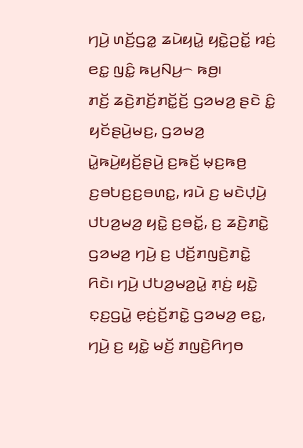ꤚꤣꤧ꤬ ꤛꤢꤩ꤬ꤞꤤ꤭ ꤘꤣꤧꤟꤣꤧ꤭ ꤟꤢꤧ꤭ꤑꤢꤩ꤭ ꤙꤢꤦ꤬ ꤕꤢ꤭ ꤜꤢꤨ꤭ ꤒꤣ꤬ꤡꤣ꤬꤮ ꤒꤥ꤬꤯
ꤊꤢꤩ꤬ ꤘꤢꤧ꤬ꤊꤢꤩ꤬ꤊꤢꤩ꤭ꤢꤩ꤬ ꤞꤤꤗꤤ꤬ ꤔꤢꤧ ꤢꤨ꤭ ꤟꤢꤩꤔꤣꤧ꤬ꤗꤢ꤬, ꤞꤤꤗꤤ꤬ ꤣꤧ꤭ꤒꤣꤧ꤬ꤟꤢꤩ꤬ꤔꤣꤧ꤬ ꤢ꤬ꤒꤢꤩ꤬ ꤗ꤫ꤢ꤬ꤒꤥ꤬ ꤢ꤬ꤋꤝꤢ꤬ꤢ꤬ꤋꤛꤢ꤭, ꤙꤣꤧ ꤢ꤬ ꤗꤢꤧꤓ꤫ꤣꤧ꤬ ꤓꤝꤤ꤬ꤗꤤ꤬ ꤟꤢꤧ꤭ ꤢ꤬ꤋꤢꤩ꤭, ꤢ꤬ ꤘꤢꤧ꤬ꤊꤢꤧ꤭ ꤞꤤꤗꤤ꤬ ꤚꤣꤧ꤬ ꤢ꤬ ꤓꤢꤩ꤬ꤊꤜꤢꤧ꤬ꤊꤢꤧ꤭ ꤖꤢꤧ꤯ ꤚꤣꤧ꤬ ꤓꤝꤤ꤬ꤗꤤ꤬ꤣꤧ꤭ ꤊ꤫ꤢꤦ꤬ ꤟꤢꤧ꤭ ꤢ꤫ꤢ꤬ꤞꤣꤧ꤭ ꤕ꤫ꤢꤦ꤬ꤢꤩ꤬ꤊꤢꤧ꤭ ꤞꤤꤗꤤ꤬ ꤕꤢ꤭, ꤚꤣꤧ꤬ ꤢ꤬ ꤟꤢꤧ꤭ ꤗꤢꤩ꤬ ꤊꤜꤢꤧ꤬ꤖꤚꤥ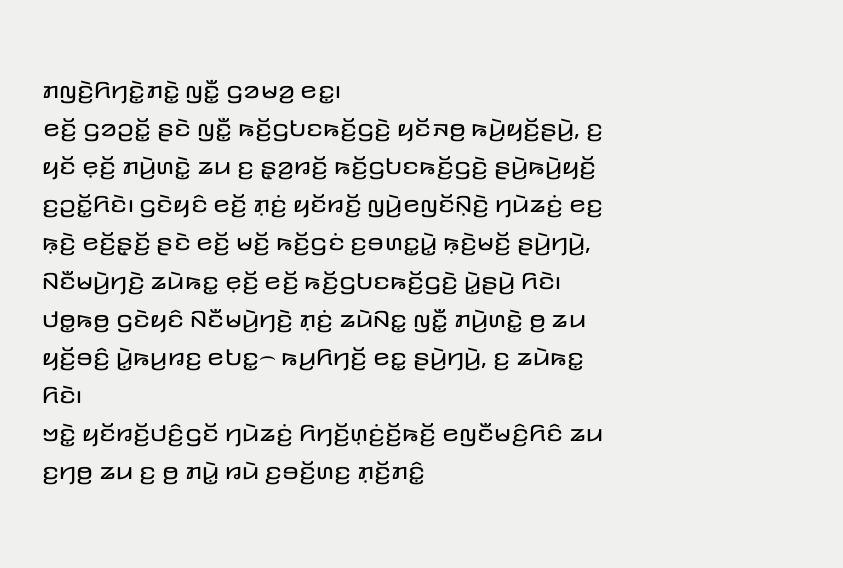ꤊꤜꤢꤧ꤬ꤖꤚꤢꤧ꤭ꤊꤢꤧ꤭ ꤜꤢꤪ꤭ ꤞꤤꤗꤤ꤬ ꤕꤢ꤭꤯
ꤕꤢꤩ꤬ ꤞꤤꤑꤢꤩ꤭ ꤔꤢꤧ ꤜꤢꤪ꤭ ꤒꤢꤩ꤬ꤞꤝꤢꤒꤢꤩ꤬ꤞꤢꤧ꤬ ꤟꤢꤩꤏꤥ꤬ ꤒꤣꤧ꤬ꤟꤢꤩ꤬ꤔꤣꤧ꤬, ꤢ꤬ ꤟꤢꤩ ꤕ꤫ꤢꤩ꤬ ꤊꤣꤧ꤬ꤛꤢꤧ꤭ ꤘꤣ ꤢ꤬ ꤔ꤫ꤤ꤬ꤙꤢꤩ꤬ ꤒꤢꤩ꤬ꤞꤝꤢꤒꤢꤩ꤬ꤞꤢꤧ꤬ ꤔꤣꤧ꤬ꤒꤣꤧ꤬ꤟꤢꤩ꤬ ꤢ꤬ꤑꤢꤩ꤭ꤖꤢꤧ꤯ ꤞꤢꤧꤟꤢꤨ ꤕꤢꤩ꤬ ꤊ꤫ꤢꤦ꤬ ꤟꤢꤩꤙꤢꤩ꤬ ꤜꤣꤧ꤬ꤕꤜꤢꤩꤡ꤫ꤢꤧ꤬ ꤚꤣꤧꤘꤢꤦ꤬ ꤕꤢ꤬ ꤒ꤫ꤢꤧ꤬ ꤕꤢꤩ꤬ꤔ꤫ꤢꤩ꤬ ꤔꤢꤧ ꤕꤢꤩ꤬ ꤗꤢꤩ꤬ ꤒꤢꤩ꤬ꤞꤢꤦ ꤢ꤬ꤋꤛꤢ꤭ꤣꤧ꤭ ꤒ꤫ꤢꤧ꤬ꤗꤢꤩ꤬ ꤔꤣꤧ꤬ꤚꤣꤧ꤬, ꤡꤢꤪꤗꤣꤧ꤬ꤚꤢꤧ꤬ ꤘꤣꤧꤒꤢ꤭ ꤕ꤫ꤢꤩ꤬ ꤕꤢꤩ꤬ ꤒꤢꤩ꤬ꤞꤝꤢꤒꤢꤩ꤬ꤞꤢꤧ꤬ ꤣꤧ꤭ꤔꤣꤧ꤬ ꤖꤢꤧ꤯ ꤓꤥ꤭ꤒꤥ꤬ ꤞꤢꤧꤟꤢꤨ ꤡꤢꤪꤗꤣꤧ꤬ꤚꤢꤧ꤬ ꤊ꤫ꤢꤦ꤬ ꤘꤣꤧꤡꤢ꤭ ꤜꤢꤪ꤭ ꤊꤣꤧ꤬ꤛꤢꤧ꤭ ꤥ꤬ ꤘꤣ ꤟꤢꤩ꤬ꤋꤢꤨ꤬ ꤣꤧ꤭ꤒꤣ꤬ꤙꤢ꤬ ꤕꤝꤢ꤭꤮ ꤒꤣ꤬ꤖꤚꤢꤩ꤬ ꤕꤢ꤭ ꤔꤣꤧ꤬ꤚꤣꤧ꤬, ꤢ꤬ ꤘꤣꤧꤒꤢ꤭ ꤖꤢꤧ꤯
ꤠꤢꤧ꤭ ꤟꤢꤩꤙꤢꤩ꤬ꤓꤢꤨ꤬ꤞꤢꤩ ꤚꤣꤧꤘꤢꤦ꤬ ꤖꤚꤢꤩ꤬ꤛ꤫ꤢꤦ꤬ꤢꤩ꤬ꤒꤢꤩ꤬ ꤕꤜꤢꤪꤗꤢꤨ꤬ꤖꤢꤨ ꤘꤣ ꤢ꤬ꤚꤥ꤬ ꤘꤣ ꤢ꤬ ꤥ꤬ ꤊꤣꤧ꤭ ꤙꤣꤧ ꤢ꤬ꤋꤢꤩ꤬ꤛꤢ꤬ ꤊ꤫ꤢꤩ꤬ꤊꤢꤨ꤭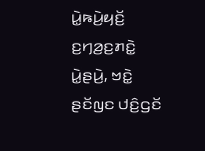ꤣꤧ꤭ꤒꤣꤧ꤬ꤟꤢꤩ꤬ ꤢ꤬ꤚꤤ꤬ꤢ꤬ꤊꤢꤧ꤭ ꤣꤧ꤭ꤔꤣꤧ꤬, ꤠꤢꤧ꤭ ꤔꤢꤩꤜꤢ ꤓꤢꤨ꤬ꤞꤢꤩ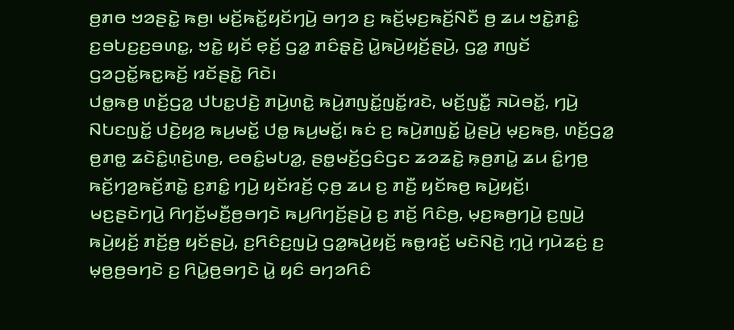ꤥ꤬ꤊꤥ ꤠꤤꤔꤢꤧ꤭ ꤒꤥ꤬꤯ ꤗꤢꤩ꤬ꤒꤢꤩ꤭ꤟꤢꤩꤚꤣꤧ꤬ ꤋꤚꤤ ꤢ꤬ ꤒꤢꤩ꤬ꤗ꤫ꤢ꤬ꤒꤢꤩ꤬ꤡꤢꤪ ꤥ꤬ ꤘꤣ ꤠꤢꤧ꤭ꤊꤢꤨ꤭ ꤢ꤬ꤋꤝꤢ꤬ꤢ꤬ꤋꤛꤢ꤭, ꤠꤢꤧ꤭ ꤟꤢꤩ ꤕ꤫ꤢꤩ꤬ ꤞꤤ꤭ ꤊꤢꤨꤔ꤫ꤢꤧ꤬ ꤣꤧ꤭ꤒꤣꤧ꤬ꤟꤢꤩ꤬ꤔꤣꤧ꤬, ꤞꤤ꤭ ꤊꤜꤢꤩ ꤞꤤꤑꤢꤩ꤭ꤒꤢ꤭ꤒꤢꤩ꤬ ꤙꤢꤩꤔꤢꤧ꤭ ꤖꤢꤧ꤯
ꤓꤥ꤭ꤒꤥ꤬ ꤛꤢꤩ꤬ꤞꤤ꤭ ꤓꤝꤢ꤭ꤓꤢꤧ꤬ ꤊꤣꤧ꤬ꤛꤢꤧ꤭ ꤒꤣꤧ꤬ꤊꤜꤢꤩ꤭ꤜꤢꤩ꤭ꤙꤢꤧ, ꤗꤢꤩ꤬ꤜꤢꤪ꤭ ꤏꤣꤧꤋꤢꤩ꤭, ꤚꤣꤧ꤬ ꤡꤝꤢꤜꤢꤩ꤭ ꤓꤢꤧ꤬ꤟꤤ꤬ ꤒꤣ꤬ꤗꤢꤩ꤭ ꤓꤥ꤭ ꤒꤣ꤬ꤗꤢꤩ꤭꤯ ꤒꤢꤦ ꤢ꤬ ꤒꤣꤧ꤬ꤊꤜꤢꤩ꤭ ꤣꤧ꤭ꤔꤣꤧ꤬ ꤗ꤫ꤢ꤬ꤒꤥ꤬, ꤛꤢꤩ꤬ꤞꤤ꤭ ꤥ꤬ꤊꤥ꤭ ꤘꤢꤧꤢꤨ꤭ꤛ꤫ꤢꤧ꤬ꤛꤥ꤬, ꤕꤥꤢꤨ꤭ꤗꤝꤤ꤭, ꤔꤥ꤭ꤗꤢꤩ꤬ꤞꤢꤨꤞꤢ ꤘꤤꤘꤢꤧ꤭ ꤒ꤫ꤥ꤬ꤊꤣꤧ꤭ ꤘꤣ ꤢꤨ꤭ꤚꤥ꤬ ꤒꤢꤩ꤬ꤚꤤ꤬ꤒꤢꤩ꤬ꤊꤢꤧ꤭ ꤢ꤬ꤊꤢꤨ꤭ ꤚꤣꤧ꤬ ꤟꤢꤩꤙꤢꤩ꤬ ꤍ꤫ꤥ꤬ ꤘꤣ ꤢ꤬ ꤊꤢꤪ꤬ ꤟꤢꤩꤒꤥ꤬ ꤒꤣꤧ꤬ꤟꤢꤩ꤬꤯
ꤗꤢ꤬ꤔꤢꤧꤚꤣꤧ꤬ ꤖꤚꤢꤩ꤬ꤗꤢꤪ꤬ꤥ꤬ꤋꤚꤢꤧ ꤒꤣ꤬ꤖꤚꤢꤩ꤬ꤔꤣꤧ꤬ ꤢ꤬ ꤊꤢꤩ꤬ ꤖꤢꤨꤥ꤬, ꤗ꤫ꤢ꤬ꤒꤥ꤬ꤚꤣꤧ꤬ ꤢ꤬ꤜꤣꤧ꤬ ꤒꤣꤧ꤬ꤟꤢꤩ꤬ ꤊꤢꤩ꤬ꤥ꤬ ꤟꤢꤩꤔꤣꤧ꤬, ꤢ꤬ꤖꤢꤨꤢ꤬ꤜꤣꤧ꤬ ꤞꤤ꤭ꤒꤣꤧ꤬ꤟꤢꤩ꤬ ꤒꤥ꤭ꤙꤢꤩ꤬ ꤗꤢꤧꤡꤢꤧ꤬ ꤚ꤫ꤣꤧ꤬ ꤚꤣꤧꤘꤢꤦ꤬ ꤢ꤬ ꤗ꤫ꤥ꤬ꤥ꤬ꤋꤚꤢꤧ ꤢ꤬ ꤖꤣꤧ꤭ꤥ꤬ꤋꤚꤢꤧ ꤣꤧ꤭ ꤟꤢꤨ ꤋꤚꤤꤖꤢꤨ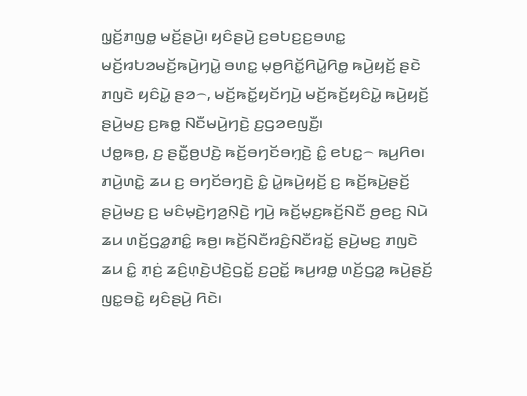ꤜ꤫ꤢꤩ꤬ꤊꤜꤥ꤭ ꤗꤢꤩ꤬ꤔꤣꤧ꤬꤯ ꤟꤢꤨꤔꤣꤧ꤬ ꤢ꤬ꤋꤝꤢ꤬ꤢ꤬ꤋꤛꤢ꤭ ꤗꤢꤩ꤬ꤙꤝꤤꤗꤢꤩ꤬ꤒꤣꤧ꤬ꤚꤣꤧ꤭ ꤋꤛꤢ꤭ ꤗ꤫ꤥ꤬ꤖꤢꤩ꤭ꤖꤣꤧ꤭ꤖꤥ꤭ ꤒꤣꤧ꤬ꤟꤢꤩ꤬ ꤔꤢꤧ ꤊꤜꤢꤧ ꤟꤢꤨꤣꤧ꤭ ꤔꤤ꤮, ꤗꤢꤩ꤬ꤒꤢꤩ꤭ꤟꤢꤩꤚꤣꤧ꤬ ꤗꤢꤩ꤬ꤒꤢꤩ꤬ꤟꤢꤨꤣꤧ꤭ ꤒꤣꤧ꤬ꤟꤢꤩ꤬ ꤔꤣꤧ꤬ꤗꤢ꤬ ꤢ꤬ꤒꤥ꤭ ꤡꤢꤪꤗꤣꤧ꤬ꤚꤢꤧ꤬ ꤢ꤬ꤞꤤꤕꤜꤢꤪ꤬꤯
ꤓꤥ꤭ꤒꤥ꤬, ꤢ꤬ ꤔꤢꤪ꤭ꤥ꤬ꤓꤢꤧ꤬ ꤒꤢꤩ꤬ꤋꤚꤢꤩꤋꤚ꤫ꤢꤧ꤬ ꤢꤨ꤭ ꤕꤝꤢ꤭꤮ ꤒꤣ꤬ꤖꤥ꤯ ꤊꤣꤧ꤬ꤛꤢꤧ꤭ ꤘꤣ ꤢ꤬ ꤋꤚꤢꤩꤋꤚ꤫ꤢꤧ꤬ ꤢꤨ꤭ ꤣꤧ꤭ꤒꤣꤧ꤬ꤟꤢꤩ꤬ ꤢ꤬ ꤒꤢꤩ꤬ꤒꤣꤧ꤬ꤔꤢꤩ꤬ ꤔꤣꤧ꤬ꤗꤢ꤬ ꤢ꤬ ꤗꤢꤨꤗ꤫ꤢꤧ꤬ꤚꤤ꤬ꤡ꤫ꤢꤧ꤬ ꤚꤣꤧ꤬ ꤒꤢꤩ꤬ꤗ꤫ꤢ꤬ꤒꤢꤩ꤬ꤡꤢꤪ ꤥ꤬ꤕꤢ꤬ ꤡꤣꤧ ꤘꤣ ꤛꤢꤩ꤬ꤞꤤ꤭ꤊꤢꤨ꤭ ꤒꤥ꤬꤯ ꤒꤢꤩ꤬ꤡꤢꤪꤙꤢꤨ꤬ꤡꤢꤪꤙꤢꤩ꤭ ꤔꤣꤧ꤬ꤗꤢ꤬ ꤊꤜꤢꤧ ꤘꤣ ꤢꤨ꤭ ꤊ꤫ꤢꤦ꤬ ꤘꤢꤨ꤬ꤛ꤫ꤢꤧ꤬ꤓꤢꤧ꤬ꤞꤢꤩ꤭ ꤢ꤬ꤑꤢꤩ꤭ ꤒꤣ꤬ꤙꤥ꤭ ꤛꤢꤩ꤬ꤞꤤ꤭ ꤒꤣꤧ꤬ꤔꤢꤩ꤬ ꤜꤢ꤭ꤋꤢꤧ꤭ ꤟꤢꤨꤔꤣꤧ꤬ ꤖꤢꤧ꤯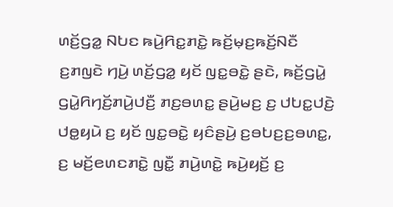ꤛꤢꤩ꤬ꤞꤤ꤭ ꤡꤝꤢ ꤒꤣꤧ꤬ꤖꤢ꤭ꤊꤢꤧ꤭ ꤒꤢꤩ꤬ꤗ꤫ꤢ꤬ꤒꤢꤩ꤬ꤡꤢꤪ ꤢ꤬ꤊꤜꤢꤧ ꤚꤣꤧ꤬ ꤛꤢꤩ꤬ꤞꤤ꤭ ꤟꤢꤩ ꤜꤢ꤭ꤋꤢꤧ꤭ ꤔꤢꤧ, ꤒꤢꤩ꤬ꤞꤣꤧ꤭ ꤞꤣꤧ꤭ꤖꤚꤢꤩ꤬ꤊꤣꤧ꤬ꤓꤢꤪ꤬ ꤊꤢ꤬ꤋꤛꤢ꤭ ꤔꤣꤧ꤬ꤗꤢ꤬ ꤢ꤬ ꤓꤝꤢ꤭ꤓꤢꤧ꤬ ꤓꤥ꤭ꤟꤣꤧ ꤢ꤬ ꤟꤢꤩ ꤜꤢ꤭ꤋꤢꤧ꤭ ꤟꤢꤨꤔꤣꤧ꤬ ꤢ꤬ꤋꤝꤢ꤬ꤢ꤬ꤋꤛꤢ꤭, ꤢ꤬ ꤗꤢꤩ꤬ꤕꤛꤢꤊꤢꤧ꤭ ꤜꤢꤪ꤭ ꤊꤣꤧ꤬ꤛꤢꤧ꤭ ꤒꤣꤧ꤬ꤟꤢꤩ꤬ ꤢ꤬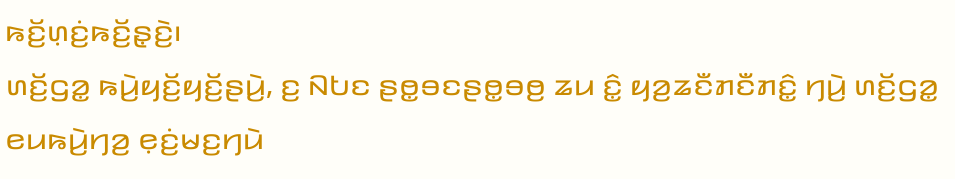ꤒꤢꤩ꤬ꤛ꤫ꤢꤦ꤬ꤒꤢꤩ꤬ꤔ꤫ꤢꤧ꤬꤯
ꤛꤢꤩ꤬ꤞꤤ꤭ ꤒꤣꤧ꤬ꤟꤢꤩ꤬ꤟꤢꤩ꤬ꤔꤣꤧ꤬, ꤢ꤬ ꤡꤝꤢ ꤔꤥ꤭ꤋꤢꤔꤥ꤭ꤋꤥ꤬ ꤘꤣ ꤢꤨ꤭ ꤟꤤ꤬ꤘꤢꤪꤊꤢꤪꤊꤢꤨ꤭ ꤚꤣꤧ꤬ ꤛꤢꤩ꤬ꤞꤤ꤭ ꤕꤣꤒꤣꤧ꤬ꤚꤤ꤬ ꤕ꤫ꤢꤦ꤬ꤗꤢ꤬ꤚꤣꤧ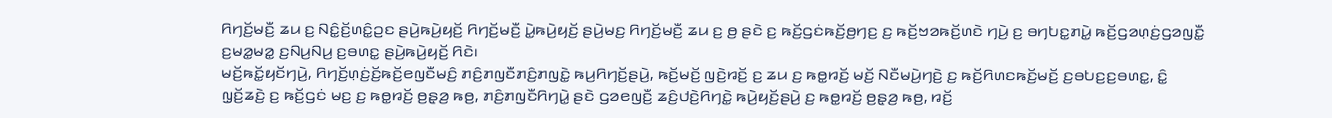ꤖꤚꤢꤩ꤬ꤗꤢꤪ꤬ ꤘꤣ ꤢ꤬ ꤡꤢꤨ꤭ꤢꤩ꤬ꤛꤢꤨ꤭ꤑꤢ ꤔꤣꤧ꤬ꤒꤣꤧ꤬ꤟꤢꤩ꤬ ꤖꤚꤢꤩ꤬ꤗꤢꤪ꤬ ꤣꤧ꤭ꤒꤣꤧ꤬ꤟꤢꤩ꤬ ꤔꤣꤧ꤬ꤗꤢ꤬ ꤖꤚꤢꤩ꤬ꤗꤢꤪ꤬ ꤘꤣ ꤢ꤬ ꤥ꤬ ꤔꤢꤧ ꤢ꤬ ꤒꤢꤩ꤬ꤞꤢꤦꤒꤢꤩ꤬ꤥ꤬ꤚꤢ꤬ ꤢ꤬ ꤒꤢꤩ꤬ꤠꤤꤒꤢꤩ꤬ꤛꤢꤧ ꤚꤣꤧ꤬ ꤢ꤬ ꤋꤚꤝꤢ꤭ꤊꤣꤧ꤭ ꤒꤢꤩ꤬ꤞꤤꤛ꤫ꤢꤦ꤬ꤞꤤꤜꤢꤪ꤭ ꤢ꤬ꤗꤤ꤭ꤗꤤ꤭ ꤢ꤬ꤡꤣ꤬ꤡꤣ꤬ ꤢ꤬ꤋꤛꤢ꤭ ꤔꤣꤧ꤬ꤒꤣꤧ꤬ꤟꤢꤩ꤬ ꤖꤢꤧ꤯
ꤗꤢꤩ꤬ꤒꤢꤩ꤭ꤟꤢꤩꤚꤣꤧ꤬, ꤖꤚꤢꤩ꤬ꤛ꤫ꤢꤦ꤬ꤢꤩ꤬ꤒꤢꤩ꤬ꤕꤜꤢꤪꤗꤢꤨ꤬ ꤊꤢꤨ꤬ꤊꤜꤢꤪꤊꤢꤨ꤬ꤊꤜꤢꤧ꤭ ꤒꤣ꤬ꤖꤚꤢꤩ꤬ꤔꤣꤧ꤬, ꤒꤢꤩ꤬ꤗꤢꤩ꤬ ꤜꤢꤧ꤬ꤙꤢꤩ꤬ ꤢ꤬ ꤘꤣ ꤢ꤬ ꤒꤥ꤭ꤙꤢꤩ꤬ ꤗꤢꤩ꤬ ꤡꤢꤪꤗꤣꤧ꤬ꤚꤢꤧ꤬ ꤢ꤬ ꤒꤢꤩ꤬ꤖꤛꤢꤒꤢꤩ꤬ꤗꤢꤩ꤬ ꤢ꤬ꤋꤝꤢ꤬ꤢ꤬ꤋꤛꤢ꤭, ꤢꤨ꤭ ꤜ꤫ꤢꤩ꤬ꤘꤢꤧ꤬ ꤢ꤬ ꤒꤢꤩ꤬ꤞꤢꤦ ꤗꤢ꤬ ꤢ꤬ ꤒꤥ꤭ꤙꤢꤩ꤬ ꤥ꤬ꤔ꤫ꤤ꤬ ꤒꤥ꤬, ꤊꤢꤨ꤬ꤊꤜꤢꤪꤖꤚꤣꤧ꤭ ꤔꤢꤧ ꤞꤤꤕꤜꤢꤪ꤬ ꤘꤢꤨ꤬ꤓꤢꤧ꤬ꤖꤚꤢꤧ꤭ ꤒꤣꤧ꤬ꤟꤢꤩ꤬ꤔꤣꤧ꤬ ꤢ꤬ ꤒꤥ꤭ꤙꤢꤩ꤬ ꤥ꤬ꤔ꤫ꤤ꤬ ꤒꤥ꤬, ꤙꤢꤩ꤬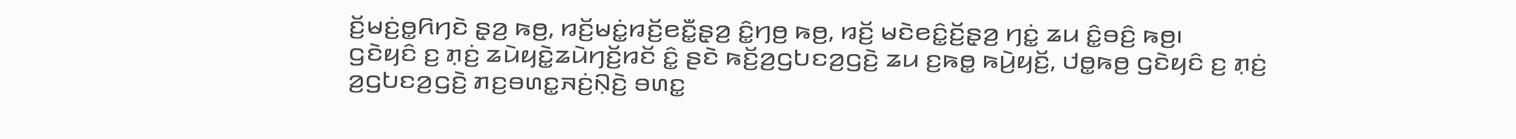ꤢꤩ꤬ꤗꤢꤦ꤬ꤥ꤭ꤖꤚꤢꤧ ꤔ꤫ꤤ꤬ ꤒꤥ꤬, ꤙꤢꤩ꤬ꤗꤢꤦ꤭ꤙꤢꤩ꤬ꤕꤢꤪ꤭ꤔ꤫ꤤ꤬ ꤢꤨ꤭ꤚꤥ꤬ ꤒꤥ꤬, ꤙꤢꤩ꤬ ꤗꤢꤧꤕꤢꤨ꤭ꤢꤩ꤬ꤔ꤫ꤤ꤬ ꤚꤢꤦ꤭ ꤘꤣ ꤢꤨ꤭ꤋꤢꤨ꤬ ꤒꤥ꤬꤯
ꤞꤢꤧꤟꤢꤨ ꤢ꤬ ꤊ꤫ꤢꤦ꤬ ꤘꤣꤧꤟꤢꤧ꤭ꤘꤣꤧꤚꤢꤩ꤬ꤙꤢꤩ ꤢꤨ꤭ ꤔꤢꤧ ꤒꤢꤩ꤬ꤤ꤬ꤞꤝꤢꤤ꤬ꤞꤢꤧ꤬ ꤘꤣ ꤢ꤬ꤒꤥ꤭ ꤒꤣꤧ꤬ꤟꤢꤩ꤬, ꤓꤥ꤭ꤒꤥ꤬ ꤞꤢꤧꤟꤢꤨ ꤢ꤬ ꤊ꤫ꤢꤦ꤬ ꤤ꤬ꤞꤝꤢꤤ꤬ꤞꤢꤧ꤬ ꤊꤢ꤬ꤋꤛꤢ꤭ꤏꤢꤦ꤬ꤡ꤫ꤢꤧ꤬ ꤋꤛꤢ꤭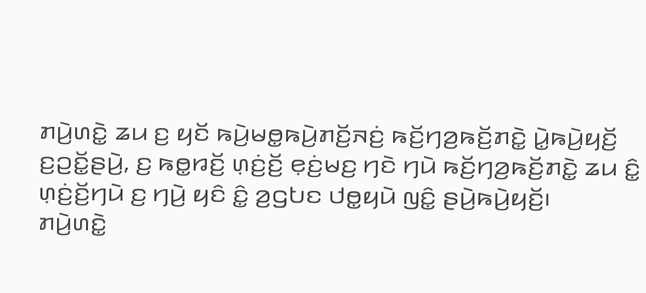ꤊꤣꤧ꤬ꤛꤢꤧ꤭ ꤘꤣ ꤢ꤬ ꤟꤢꤩ ꤒꤣꤧ꤬ꤗꤥ꤭ꤒꤣꤧ꤬ꤊꤢꤩ꤬ꤏꤢꤦ꤬ ꤒꤢꤩ꤬ꤚꤤ꤬ꤒꤢꤩ꤬ꤊꤢꤧ꤭ ꤣꤧ꤭ꤒꤣꤧ꤬ꤟꤢꤩ꤬ ꤢ꤬ꤑꤢꤩ꤭ꤔꤣꤧ꤬, ꤢ꤬ ꤒꤥ꤭ꤙꤢꤩ꤬ ꤛ꤫ꤢꤦ꤬ꤢꤩ꤬ ꤕ꤫ꤢꤦ꤬ꤗꤢ꤬ ꤚꤢꤧ ꤚꤣꤧ ꤒꤢꤩ꤬ꤚꤤ꤬ꤒꤢꤩ꤬ꤊꤢꤧ꤭ ꤘꤣ ꤢꤨ꤭ ꤛ꤫ꤢꤦ꤬ꤢꤩ꤬ꤚꤣꤧ ꤢ꤬ ꤚꤣꤧ꤬ ꤟꤢꤨ ꤢꤨ꤭ ꤤ꤬ꤞꤝꤢ ꤓꤥ꤭ꤟꤣꤧ ꤜꤢꤨ꤭ ꤔꤣꤧ꤬ꤒꤣꤧ꤬ꤟꤢꤩ꤬꤯
ꤊꤣꤧ꤬ꤛꤢꤧ꤭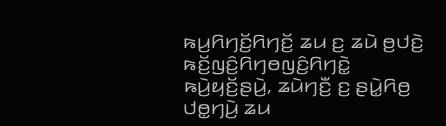ꤒꤣ꤬ꤖꤚꤢꤩ꤬ꤖꤚꤢꤩ꤬ ꤘꤣ ꤢ꤬ ꤘꤣꤧ ꤥ꤬ꤓꤢꤧ꤬ ꤒꤢꤩ꤬ꤜꤢꤨ꤬ꤖꤚꤥꤜꤢꤨ꤬ꤖꤚꤢꤧ꤭ ꤒꤣꤧ꤬ꤟꤢꤩ꤬ꤔꤣꤧ꤬, ꤘꤣꤧꤚꤢꤪ꤬ ꤢ꤬ ꤔꤣꤧ꤭ꤖꤥ꤬ ꤓꤥ꤭ꤚꤣꤧ꤬ ꤘꤣ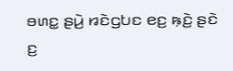ꤋꤛꤢ꤭ ꤔꤣꤧ꤬ ꤙꤢꤧꤞꤝꤢ ꤕꤢ꤬ ꤒ꤫ꤢꤧ꤬ ꤔꤢꤧ ꤢ꤬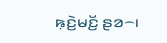ꤒ꤫ꤢꤧ꤬ꤗꤢꤩ꤬ ꤔꤤ꤮꤯